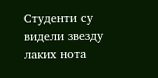Студенти су видели звезду лаких нота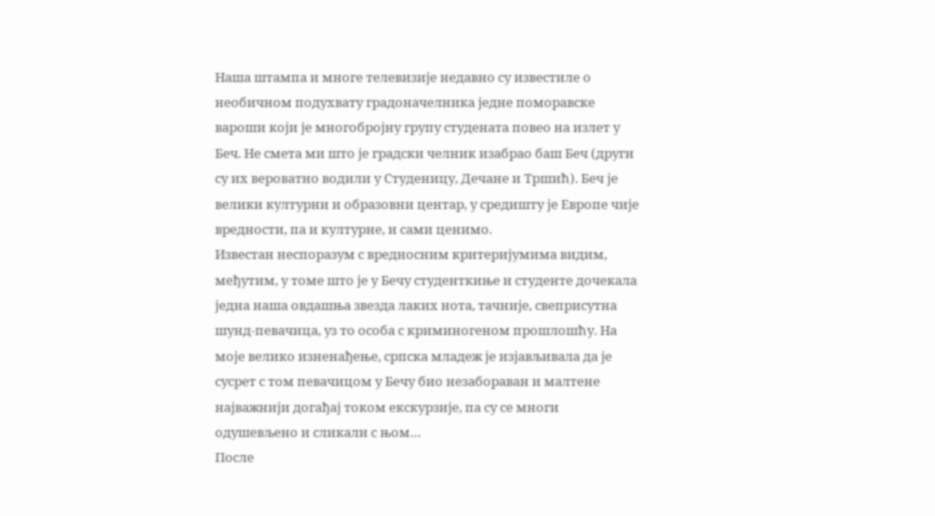Наша штампа и многе телевизије недавно су известиле о необичном подухвату градоначелника једне поморавске вароши који је многобројну групу студената повео на излет у Беч. Не смета ми што је градски челник изабрао баш Беч (други су их вероватно водили у Студеницу, Дечане и Тршић). Беч је велики културни и образовни центар, у средишту је Европе чије вредности, па и културне, и сами ценимо.
Известан неспоразум с вредносним критеријумима видим, међутим, у томе што је у Бечу студенткиње и студенте дочекала једна наша овдашња звезда лаких нота, тачније, свеприсутна шунд-певачица, уз то особа с криминогеном прошлошћу. На моје велико изненађење, српска младеж је изјављивала да је сусрет с том певачицом у Бечу био незабораван и малтене најважнији догађај током екскурзије, па су се многи одушевљено и сликали с њом…
После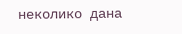неколико дана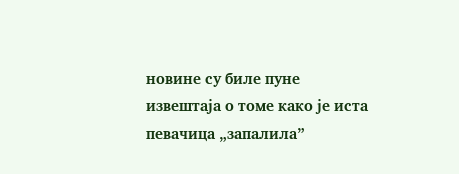новине су биле пуне извештаја о томе како је иста певачица „запалила”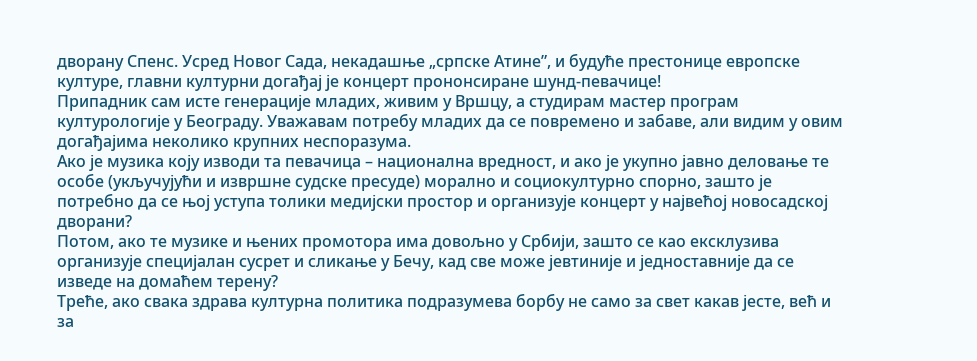дворану Спенс. Усред Новог Сада, некадашње „српске Атине”, и будуће престонице европске културе, главни културни догађај је концерт прононсиране шунд-певачице!
Припадник сам исте генерације младих, живим у Вршцу, а студирам мастер програм културологије у Београду. Уважавам потребу младих да се повремено и забаве, али видим у овим догађајима неколико крупних неспоразума.
Ако је музика коју изводи та певачица – национална вредност, и ако је укупно јавно деловање те особе (укључујући и извршне судске пресуде) морално и социокултурно спорно, зашто је потребно да се њој уступа толики медијски простор и организује концерт у највећој новосадској дворани?
Потом, ако те музике и њених промотора има довољно у Србији, зашто се као ексклузива организује специјалан сусрет и сликање у Бечу, кад све може јевтиније и једноставније да се изведе на домаћем терену?
Треће, ако свака здрава културна политика подразумева борбу не само за свет какав јесте, већ и за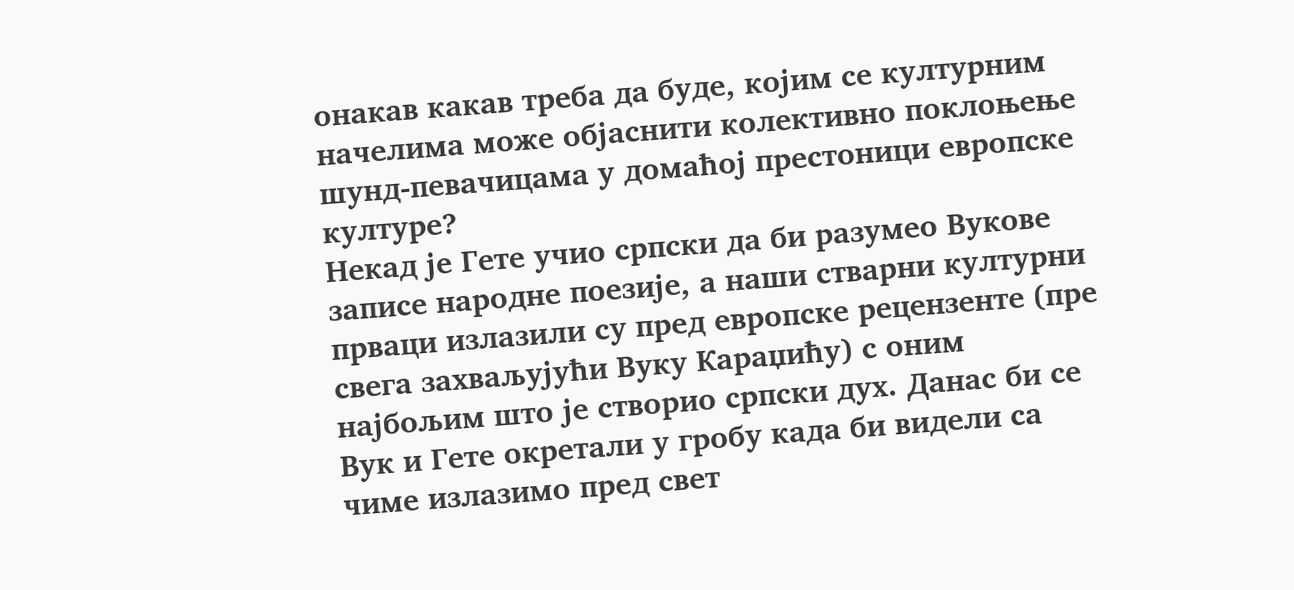онакав какав треба да буде, којим се културним начелима може објаснити колективно поклоњење шунд-певачицама у домаћој престоници европске културе?
Некад је Гете учио српски да би разумео Вукове записе народне поезије, а наши стварни културни прваци излазили су пред европске рецензенте (пре свега захваљујући Вуку Караџићу) с оним најбољим што је створио српски дух. Данас би се Вук и Гете окретали у гробу када би видели са чиме излазимо пред свет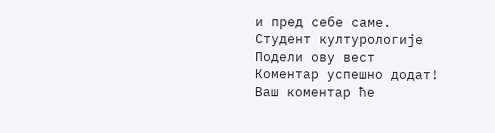и пред себе саме.
Студент културологије
Подели ову вест
Комeнтар успeшно додат!
Ваш комeнтар ћe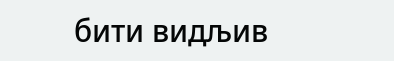бити видљив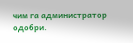чим га администратор одобри.